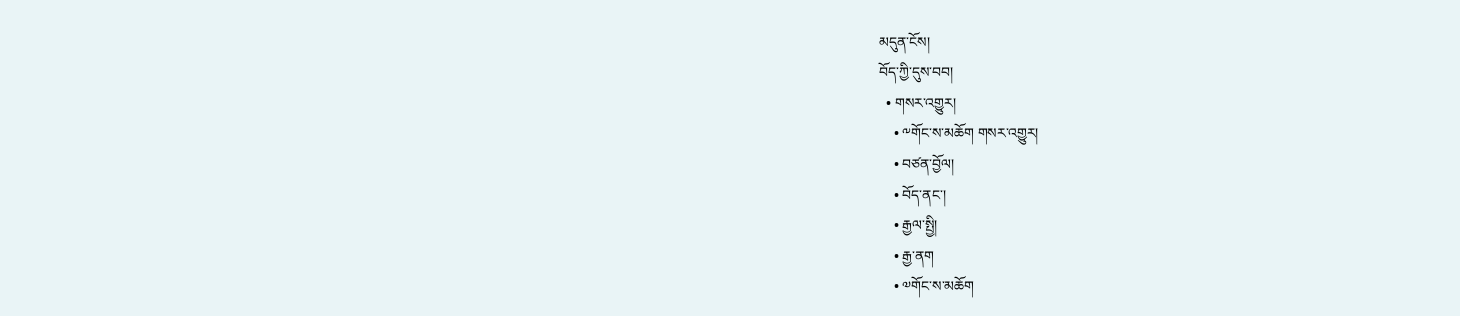མདུན་ངོས།
བོད་ཀྱི་དུས་བབ།
  • གསར་འགྱུར།
    • ༸གོང་ས་མཆོག གསར་འགྱུར།
    • བཙན་བྱོལ།
    • བོད་ནང་།
    • རྒྱལ་སྤྱི།
    • རྒྱ་ནག
    • ༧གོང་ས་མཆོག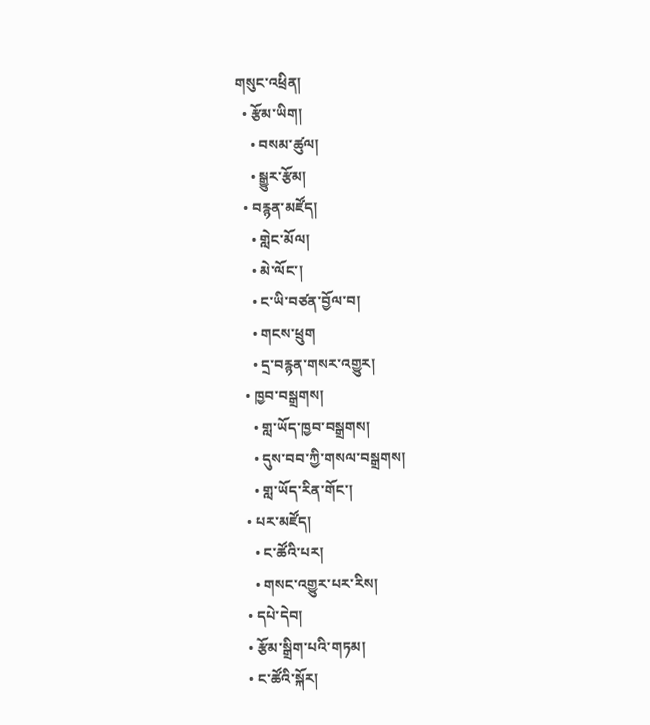གསུང་འཕྲིན།
  • རྩོམ་ཡིག།
    • བསམ་ཚུལ།
    • སྒྱུར་རྩོམ།
  • བརྙན་མཛོད།
    • གླེང་མོལ།
    • མེ་ལོང་།
    • ང་ཡི་བཙན་བྱོལ་བ།
    • གངས་ཕྲུག
    • དྲ་བརྙན་གསར་འགྱུར།
  • ཁྱབ་བསྒྲགས།
    • གླ་ཡོད་ཁྱབ་བསྒྲགས།
    • དུས་བབ་ཀྱི་གསལ་བསྒྲགས།
    • གླ་ཡོད་རིན་གོང་།
  • པར་མཛོད།
    • ང་ཚོའི་པར།
    • གསང་འགྱུར་པར་རིས།
  • དཔེ་དེབ།
  • རྩོམ་སྒྲིག་པའི་གཏམ།
  • ང་ཚོའི་སྐོར།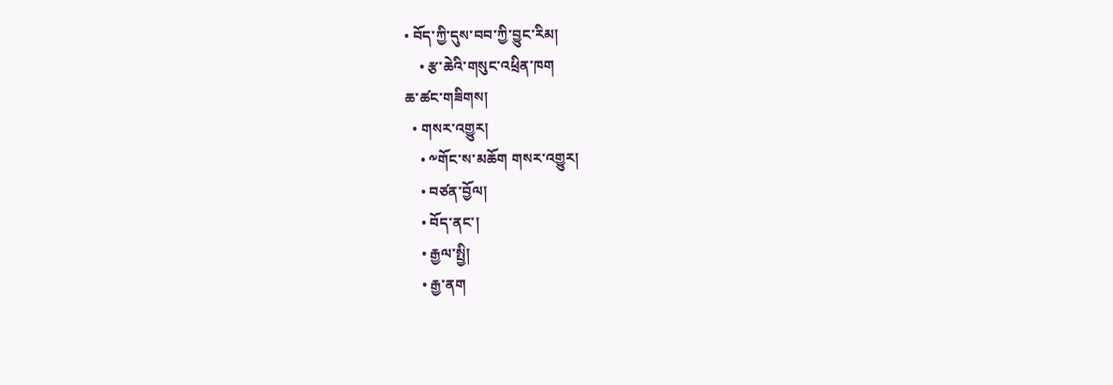• བོད་ཀྱི་དུས་བབ་ཀྱི་བྱུང་རིམ།
    • རྩ་ཆེའི་གསུང་འཕྲིན་ཁག
ཆ་ཚང་གཟིགས།
  • གསར་འགྱུར།
    • ༸གོང་ས་མཆོག གསར་འགྱུར།
    • བཙན་བྱོལ།
    • བོད་ནང་།
    • རྒྱལ་སྤྱི།
    • རྒྱ་ནག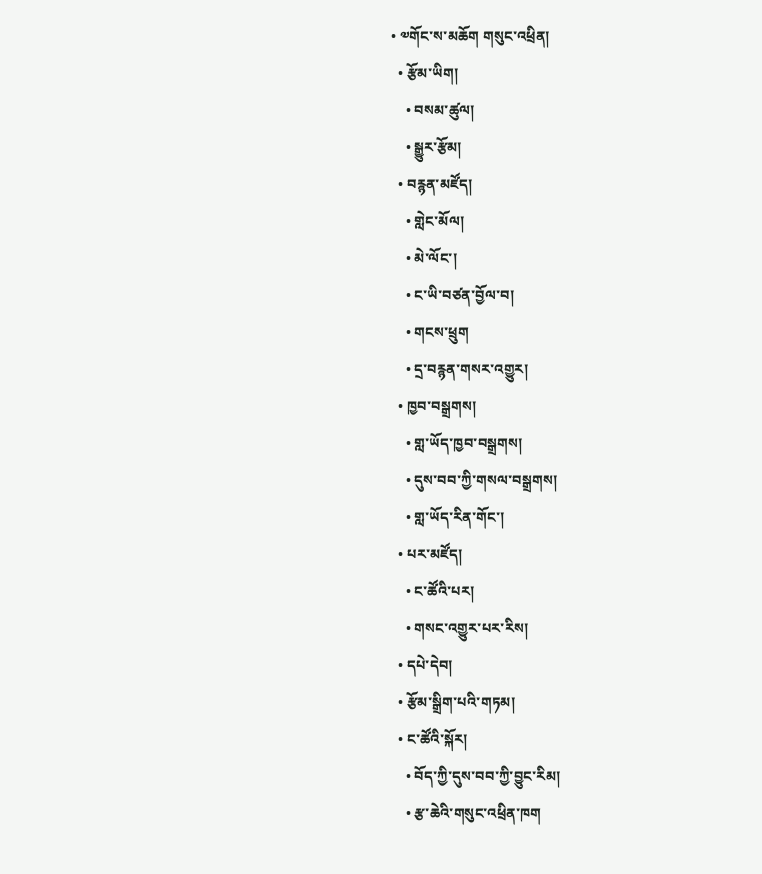• ༧གོང་ས་མཆོག གསུང་འཕྲིན།
  • རྩོམ་ཡིག།
    • བསམ་ཚུལ།
    • སྒྱུར་རྩོམ།
  • བརྙན་མཛོད།
    • གླེང་མོལ།
    • མེ་ལོང་།
    • ང་ཡི་བཙན་བྱོལ་བ།
    • གངས་ཕྲུག
    • དྲ་བརྙན་གསར་འགྱུར།
  • ཁྱབ་བསྒྲགས།
    • གླ་ཡོད་ཁྱབ་བསྒྲགས།
    • དུས་བབ་ཀྱི་གསལ་བསྒྲགས།
    • གླ་ཡོད་རིན་གོང་།
  • པར་མཛོད།
    • ང་ཚོའི་པར།
    • གསང་འགྱུར་པར་རིས།
  • དཔེ་དེབ།
  • རྩོམ་སྒྲིག་པའི་གཏམ།
  • ང་ཚོའི་སྐོར།
    • བོད་ཀྱི་དུས་བབ་ཀྱི་བྱུང་རིམ།
    • རྩ་ཆེའི་གསུང་འཕྲིན་ཁག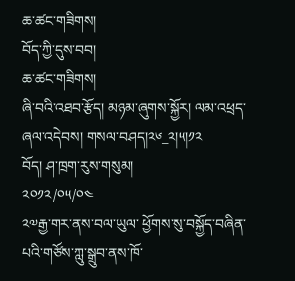ཆ་ཚང་གཟིགས།
བོད་ཀྱི་དུས་བབ།
ཆ་ཚང་གཟིགས།
ཞི་བའི་འཐབ་རྩོད། མཉམ་ཞུགས་སྐྱོར། ལམ་འཕྲད་ཞལ་འདེབས། གསལ་བཤད།༢༦_༢།༥།༡༢
བོད། ཤ་ཁྲག་རུས་གསུམ།
༢༠༡༢/༠༥/༠༤
༢༧རྒྱ་གར་ནས་བལ་ཡུལ་ ཕྱོགས་སུ་བསྐྱོད་བཞིན་པའི་གཙོས་ཀླུ་སྒྲུབ་ནས་ཁོ་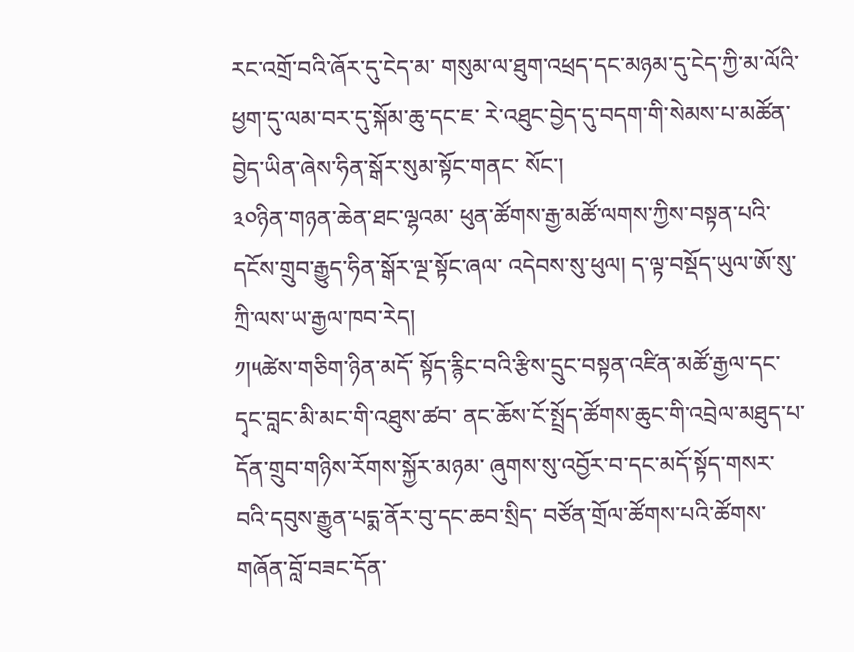རང་འགྲོ་བའི་ཞོར་དུ་ངེད་མ་ གསུམ་ལ་ཐུག་འཕྲད་དང་མཉམ་དུ་ངེད་ཀྱི་མ་ལོའི་ཕྱག་དུ་ལམ་བར་དུ་སྐོམ་ཆུ་དང་ཇ་ རེ་འཐུང་བྱེད་དུ་བདག་གི་སེམས་པ་མཚོན་བྱེད་ཡིན་ཞེས་ཧིན་སྒོར་སུམ་སྟོང་གནང་ སོང་།
༣༠ཉིན་གཉན་ཆེན་ཐང་ལྷའམ་ ཕུན་ཚོགས་རྒྱ་མཚོ་ལགས་ཀྱིས་བསྟན་པའི་དངོས་གྲུབ་རྒྱུད་ཧིན་སྒོར་ལྔ་སྟོང་ཞལ་ འདེབས་སུ་ཕུལ། ད་ལྟ་བསྡོད་ཡུལ་ཨོ་སུ་ཀྲི་ལས་ཡ་རྒྱལ་ཁབ་རེད།
༡།༥ཚེས་གཅིག་ཉིན་མདོ་ སྟོད་རྙིང་བའི་རྩིས་དྲུང་བསྟན་འཛིན་མཚོ་རྒྱལ་དང་དྭང་བླང་མི་མང་གི་འཐུས་ཚབ་ ནང་ཆོས་ངོ་སྤྲོད་ཚོགས་ཆུང་གི་འབྲེལ་མཐུད་པ་དོན་གྲུབ་གཉིས་རོགས་སྐྱོར་མཉམ་ ཞུགས་སུ་འབྱོར་བ་དང་མདོ་སྟོད་གསར་བའི་དབུས་རྒྱུན་པདྨ་ནོར་བུ་དང་ཆབ་སྲིད་ བཙོན་གྲོལ་ཚོགས་པའི་ཚོགས་གཞོན་བློ་བཟང་དོན་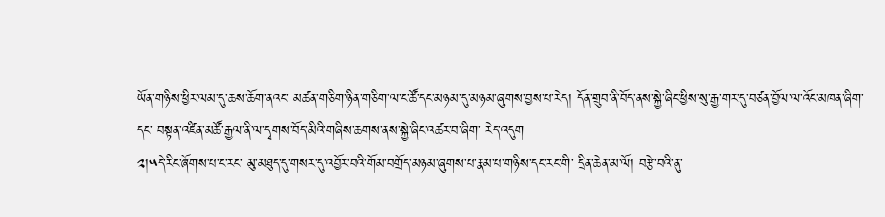ཡོན་གཉིས་ཕྱིར་ལམ་དུ་ཆས་ཆོག་ནའང་ མཚན་གཅིག་ཉིན་གཅིག་ལ་ང་ཚོ་དང་མཉམ་དུ་མཉམ་ཞུགས་བྱས་པ་རེད། དོན་གྲུབ་ནི་བོད་ནས་སྐྱེ་ཞིང་ཕྱིས་སུ་རྒྱ་གར་དུ་བཙན་བྱོལ་ལ་འོང་མཁན་ཞིག་དང་ བསྟན་འཛིན་མཚོ་རྒྱལ་ནི་ལ་དྭགས་བོད་མིའི་གཞིས་ཆགས་ནས་སྐྱེ་ཞིང་འཚར་བ་ཞིག་ རེད་འདུག
༢།༥དེ་རིང་ཞོགས་པ་ང་རང་ མུ་མཐུད་དུ་གསར་དུ་འབྱོར་བའི་གོམ་བགྲོད་མཉམ་ཞུགས་པ་རྣམ་པ་གཉིས་དང་རང་གི་ དྲིན་ཆེན་མ་ལོ། བརྩེ་བའི་ནུ་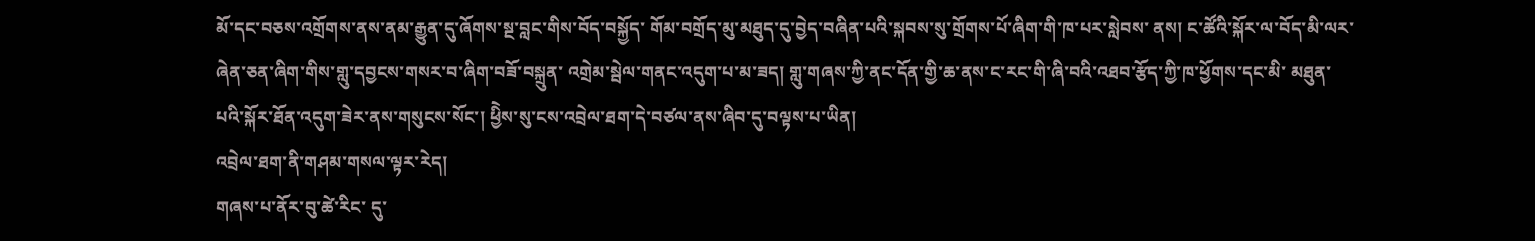མོ་དང་བཅས་འགྲོགས་ནས་ནམ་རྒྱུན་དུ་ཞོགས་སྔ་བླང་གིས་བོད་བསྐྱོད་ གོམ་བགྲོད་མུ་མཐུད་དུ་བྱེད་བཞིན་པའི་སྐབས་སུ་གྲོགས་པོ་ཞིག་གི་ཁ་པར་སླེབས་ ནས། ང་ཚོའི་སྐོར་ལ་བོད་མི་ལར་ཞེན་ཅན་ཞིག་གིས་གླུ་དབྱངས་གསར་བ་ཞིག་བཟོ་བསྐྲུན་ འགྲེམ་སྦེལ་གནང་འདུག་པ་མ་ཟད། གླུ་གཞས་ཀྱི་ནང་དོན་གྱི་ཆ་ནས་ང་རང་གི་ཞི་བའི་འཐབ་རྩོད་ཀྱི་ཁ་ཕྱོགས་དང་མི་ མཐུན་པའི་སྐོར་ཐོན་འདུག་ཟེར་ནས་གསུངས་སོང་། ཕྱིེས་སུ་ངས་འབྲེལ་ཐག་དེ་བཙལ་ནས་ཞིབ་དུ་བལྟས་པ་ཡིན།
འབྲེལ་ཐག་ནི་གཤམ་གསལ་ལྟར་རེད།
གཞས་པ་ནོར་བུ་ཚེ་རིང་ དུ་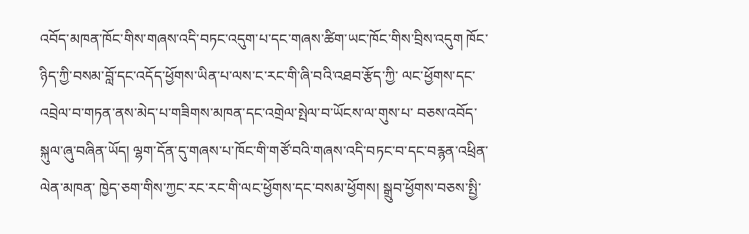འབོད་མཁན་ཁོང་གིས་གཞས་འདི་བཏང་འདུག་པ་དང་གཞས་ཚིག་ཡང་ཁོང་གིས་བྲིས་འདུག ཁོང་ཉིད་ཀྱི་བསམ་བློ་དང་འདོད་ཕྱོགས་ཡིན་པ་ལས་ང་རང་གི་ཞི་བའི་འཐབ་རྩོད་ཀྱི་ ལང་ཕྱོགས་དང་འབྲེལ་བ་གཏན་ནས་མེད་པ་གཟིགས་མཁན་དང་འགྲེལ་སྤེལ་བ་ཡོངས་ལ་གུས་པ་ བཅས་འབོད་སྐུལ་ཞུ་བཞིན་ཡོད། ལྷག་དོན་དུ་གཞས་པ་ཁོང་གི་གཙོ་བའི་གཞས་འདི་བཏང་བ་དང་བརྙན་འཕྲིན་ལེན་མཁན་ ཁྱེད་ཅག་གིས་ཀྱང་རང་རང་གི་ལང་ཕྱོགས་དང་བསམ་ཕྱོགས། སྒྲུབ་ཕྱོགས་བཅས་སྤྱི་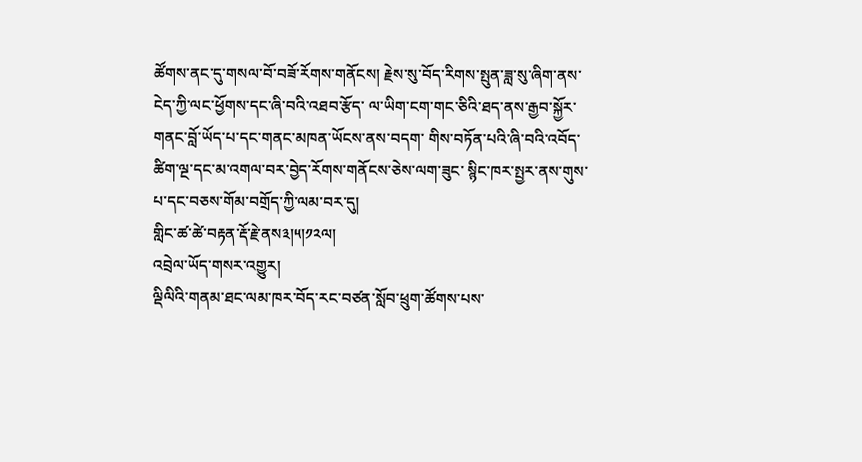ཚོགས་ནང་དུ་གསལ་བོ་བཟོ་རོགས་གནོངས། རྗེས་སུ་བོད་རིགས་སྤུན་ཟླ་སུ་ཞིག་ནས་ངེད་ཀྱི་ལང་ཕྱོགས་དང་ཞི་བའི་འཐབ་རྩོད་ ལ་ཡིག་ངག་གང་ཅིའི་ཐད་ནས་རྒྱབ་སྐྱོར་གནང་བློ་ཡོད་པ་དང་གནང་མཁན་ཡོངས་ནས་བདག་ གིས་བཏོན་པའི་ཞི་བའི་འབོད་ཚིག་ལྔ་དང་མ་འགལ་བར་བྱེད་རོགས་གནོངས་ཅེས་ལག་ཟུང་ སྙིང་ཁར་སྤྱར་ནས་གུས་པ་དང་བཅས་གོམ་བགྲོད་ཀྱི་ལམ་བར་དུ།
གླིང་ཚ་ཚེ་བརྟན་རྡོ་རྗེ་ནས༣།༥།༡༢ལ།
འབྲེལ་ཡོད་གསར་འགྱུར།
ལྡིལིའི་གནམ་ཐང་ལམ་ཁར་བོད་རང་བཙན་སློབ་ཕྲུག་ཚོགས་པས་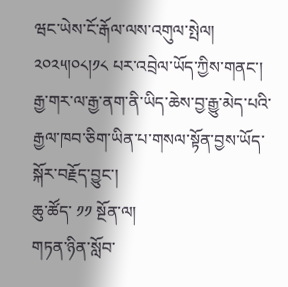ཝང་ཡེས་ངོ་རྒོལ་ལས་འགུལ་སྤེལ།  ༢༠༢༥།༠༨།༡༨ པར་འབྲེལ་ཡོད་ཀྱིས་གནང་།
རྒྱ་གར་ལ་རྒྱ་ནག་ནི་ཡིད་ཆེས་བྱ་རྒྱུ་མེད་པའི་རྒྱལ་ཁབ་ཅིག་ཡིན་པ་གསལ་སྟོན་བྱས་ཡོད་སྐོར་བརྗོད་བྱུང་།
ཆུ་ཚོད་ ༡༡ སྔོན་ལ།
གཏན་ཉིན་སློབ་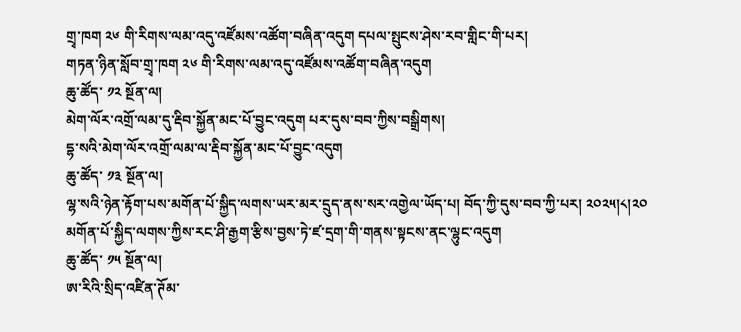གྲྭ་ཁག ༢༦ གི་རིགས་ལམ་འདུ་འཛོམས་འཚོག་བཞིན་འདུག དཔལ་སྤུངས་ཤེས་རབ་གླིང་གི་པར།
གཏན་ཉིན་སློབ་གྲྭ་ཁག ༢༦ གི་རིགས་ལམ་འདུ་འཛོམས་འཚོག་བཞིན་འདུག
ཆུ་ཚོད་ ༡༢ སྔོན་ལ།
མེག་ལོར་འགྲོ་ལམ་དུ་རྡིབ་སྐྱོན་མང་པོ་བྱུང་འདུག པར་དུས་བབ་ཀྱིས་བསྒྲིགས།
དྷ་སའི་མེག་ལོར་འགྲོ་ལམ་ལ་རྡིབ་སྐྱོན་མང་པོ་བྱུང་འདུག
ཆུ་ཚོད་ ༡༣ སྔོན་ལ།
ལྷ་སའི་ཉེན་རྟོག་པས་མགོན་པོ་སྐྱིད་ལགས་ཡར་མར་དྲུད་ནས་སར་འགྱེལ་ཡོད་པ། བོད་ཀྱི་དུས་བབ་ཀྱི་པར། ༢༠༢༥།༨།༢༠
མགོན་པོ་སྐྱིད་ལགས་ཀྱིས་རང་ཤི་རྒྱག་རྩིས་བྱས་ཏེ་ཛ་དྲག་གི་གནས་སྟངས་ནང་ལྷུང་འདུག
ཆུ་ཚོད་ ༡༥ སྔོན་ལ།
ཨ་རིའི་སྲིད་འཛིན་ཊོམ་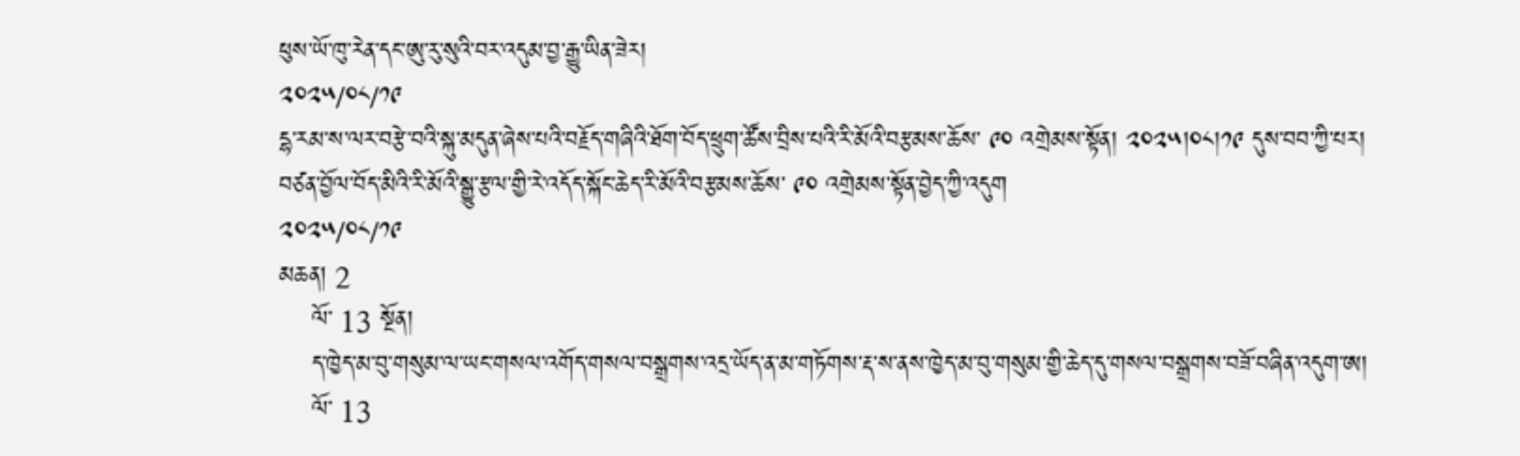ཕུས་ཡོ་ཁུ་རེན་དང་ཨུ་རུ་སུའི་བར་འདུམ་བྱ་རྒྱུ་ཡིན་ཟེར།
༢༠༢༥/༠༨/༡༩
དྷ་རམ་ས་ལར་བརྩེ་བའི་སྐུ་མདུན་ཞེས་པའི་བརྗོད་གཞིའི་ཐོག་བོད་ཕྲུག་ཚོས་བྲིས་པའི་རི་མོའི་བརྩམས་ཆོས་ ༩༠ འགྲེམས་སྟོན། ༢༠༢༥།༠༨།༡༩ དུས་བབ་ཀྱི་པར།
བཙན་བྱོལ་བོད་མིའི་རི་མོའི་སྒྱུ་རྩལ་གྱི་རེ་འདོད་སྐོང་ཆེད་རི་མོའི་བརྩམས་ཆོས་ ༩༠ འགྲེམས་སྟོན་བྱེད་ཀྱི་འདུག
༢༠༢༥/༠༨/༡༩
མཆན། 2
    ལོ་ 13 སྔོན།
    ད་ཁྱེད་མ་བུ་གསུམ་ལ་ཡང་གསལ་འགོད་གསལ་བསྒྲགས་འདྲ་ཡོད་ན་མ་གཏོགས་རྡ་ས་ནས་ཁྱེད་མ་བུ་གསུམ་གྱི་ཆེད་དུ་གསལ་བསྒྲགས་བཟོ་བཞིན་འདུག་ཨ།
    ལོ་ 13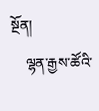སྔོན།
    ལྷན་རྒྱས་ཚོའི་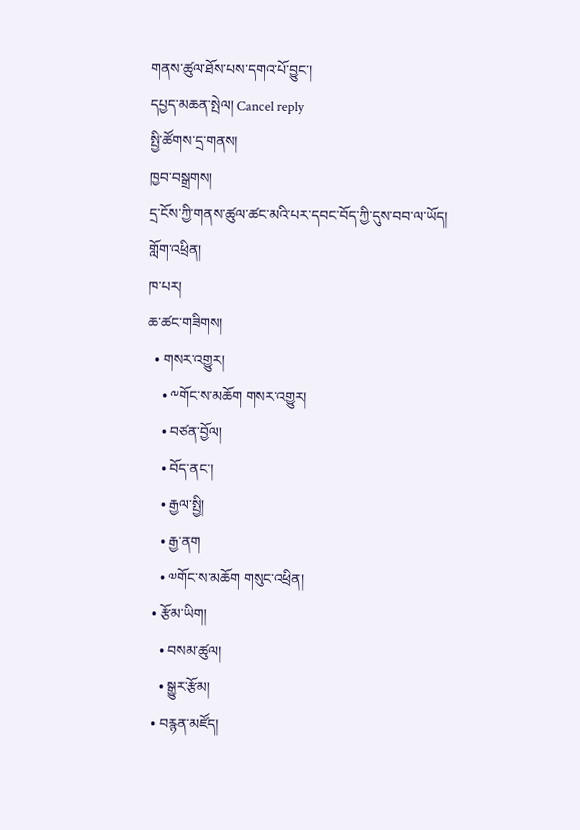གནས་ཚུལ་ཐོས་པས་དགའ་པོ་བྱུང་།
དཔྱད་མཆན་སྤེལ། Cancel reply
སྤྱི་ཚོགས་དྲ་གནས།
ཁྱབ་བསྒྲགས།
དྲ་ངོས་ཀྱི་གནས་ཚུལ་ཚང་མའི་པར་དབང་བོད་ཀྱི་དུས་བབ་ལ་ཡོད།
གློག་འཕྲིན།
ཁ་པར།
ཆ་ཚང་གཟིགས།
  • གསར་འགྱུར།
    • ༸གོང་ས་མཆོག གསར་འགྱུར།
    • བཙན་བྱོལ།
    • བོད་ནང་།
    • རྒྱལ་སྤྱི།
    • རྒྱ་ནག
    • ༧གོང་ས་མཆོག གསུང་འཕྲིན།
  • རྩོམ་ཡིག།
    • བསམ་ཚུལ།
    • སྒྱུར་རྩོམ།
  • བརྙན་མཛོད།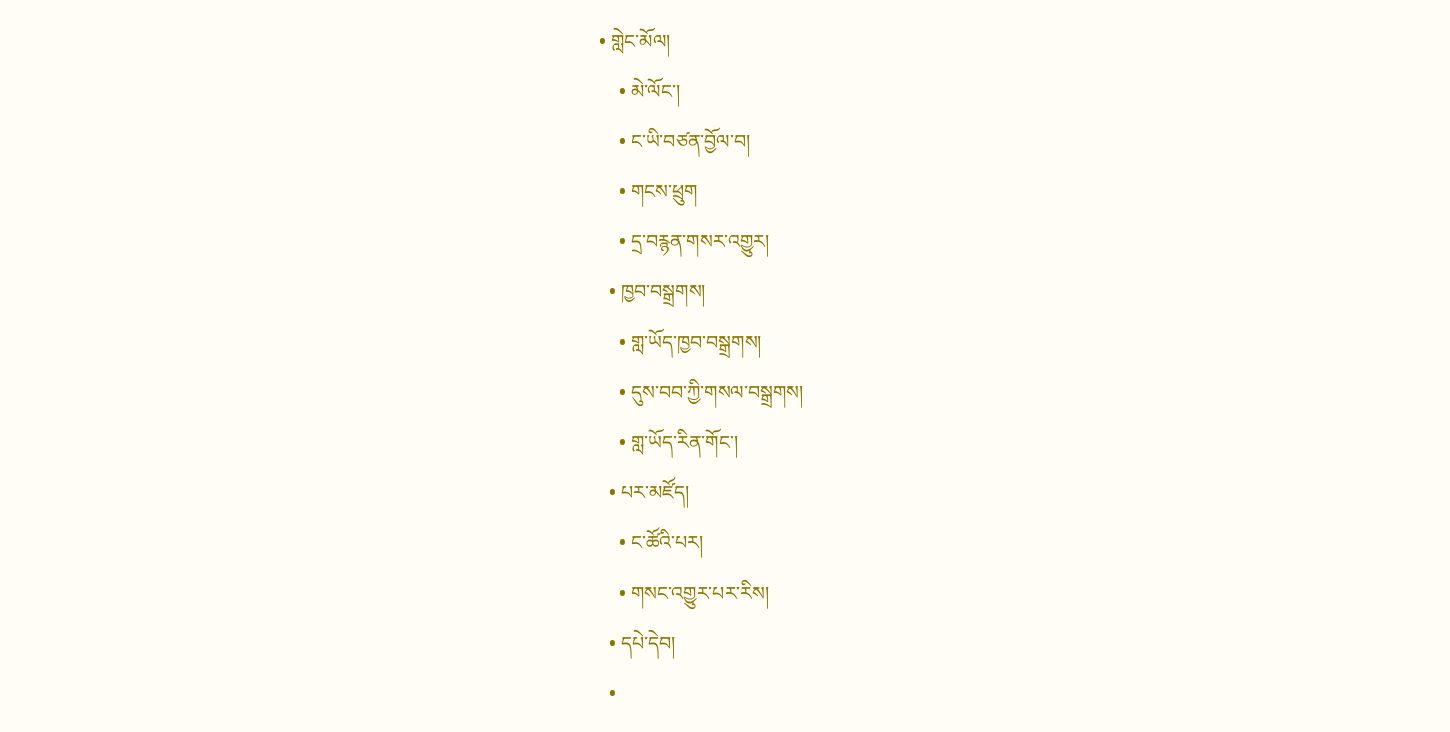• གླེང་མོལ།
    • མེ་ལོང་།
    • ང་ཡི་བཙན་བྱོལ་བ།
    • གངས་ཕྲུག
    • དྲ་བརྙན་གསར་འགྱུར།
  • ཁྱབ་བསྒྲགས།
    • གླ་ཡོད་ཁྱབ་བསྒྲགས།
    • དུས་བབ་ཀྱི་གསལ་བསྒྲགས།
    • གླ་ཡོད་རིན་གོང་།
  • པར་མཛོད།
    • ང་ཚོའི་པར།
    • གསང་འགྱུར་པར་རིས།
  • དཔེ་དེབ།
  •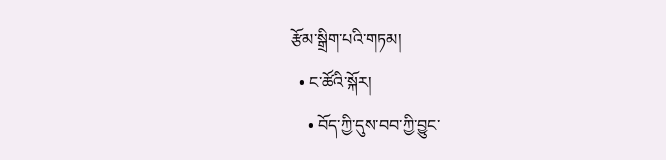རྩོམ་སྒྲིག་པའི་གཏམ།
  • ང་ཚོའི་སྐོར།
    • བོད་ཀྱི་དུས་བབ་ཀྱི་བྱུང་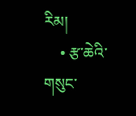རིམ།
    • རྩ་ཆེའི་གསུང་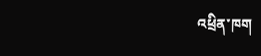འཕྲིན་ཁག